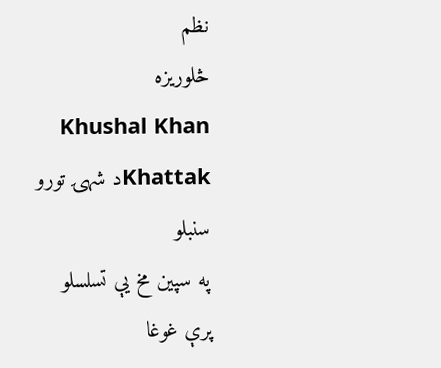نظم
څلوريزه
Khushal Khan Khattakد شهۍ تورو سنبلو
په سپين مخ يې تسلسلو
پرې غوغا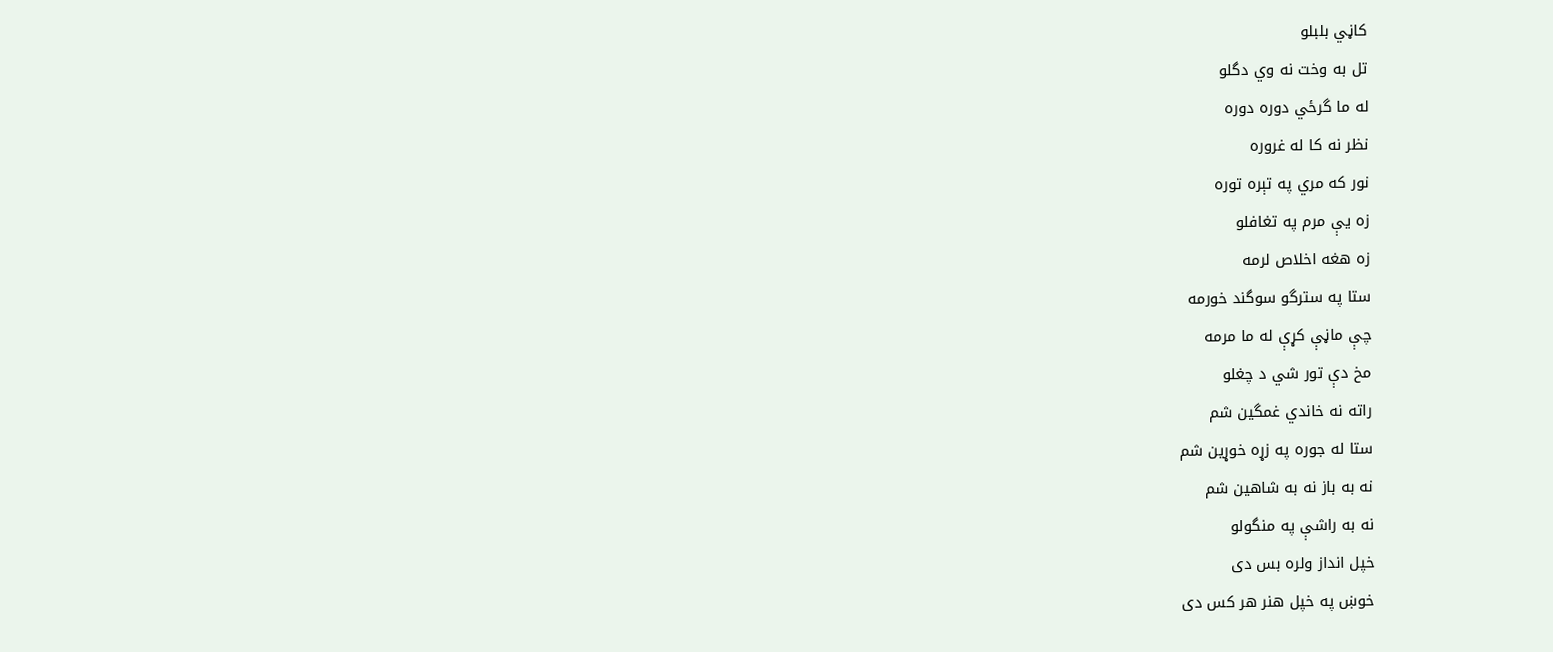کاڼي بلبلو
تل به وخت نه وي دگلو
له ما گرځي دوره دوره
نظر نه کا له غروره
نور که مري په تېره توره
زه يې مرم په تغافلو
زه هغه اخلاص لرمه
ستا په سترگو سوگند خورمه
چې ماڼې کړې له ما مرمه
مخ دې تور شي د چغلو
راته نه خاندي غمگين شم
ستا له جوره په زړه خوړين شم
نه به باز نه به شاهين شم
نه به راشې په منگولو
خپل انداز ولره بس دی
خوښ په خپل هنر هر کس دی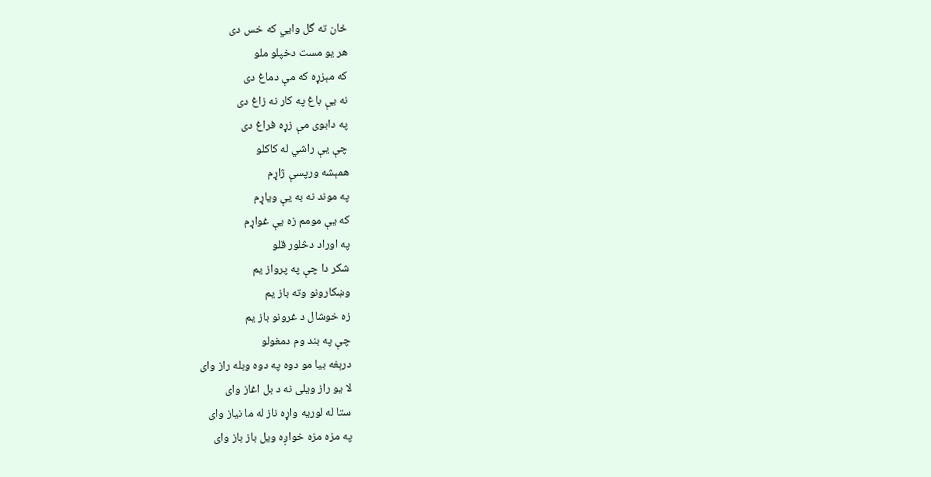ځان ته گل وايي که خس دی
هر يو مست دخپلو ملو
که مېزړه که مې دماغ دی
نه يې باغ په کار نه زاغ دی
په دابوی مې زړه فراغ دی
چې يې راشي له کاکلو
همېشه ورپسې ژاړم
په موند نه به يې وياړم
که يې مومم زه يې غواړم
په اوراد دڅلور قلو
شکر دا چې په پرواز يم
وښکارونو وته باز يم
زه خوشال د غرونو باز يم
چې په بند وم دمغولو
درېغه بيا مو دوه په دوه وبله راز وای
لا يو راز ويلی نه د بل اغاز وای
ستا له لوريه واړه ناز له ما نياز وای
په مزه مزه خواږه ويل باز باز وای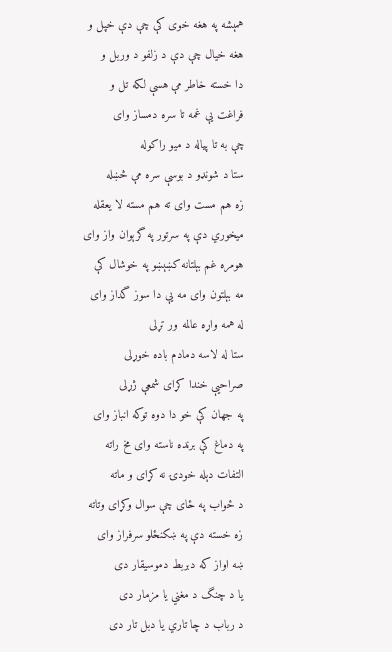همېشه په هغه خوی کې چې دې خپل و
هغه خيال چې دې د زلفو د وربل و
دا خسته خاطر مې هسې لکه تل و
فراغت يې غمه تا سره دمساز وای
چې به تا پياله د ميو راکوله
ستا د شونډو د بوسې سره مې څښله
زه هم مست وای ته هم مسته لا يعقله
ميخوري دې په سرتور په گرېوان واز وای
هومره غم بېلتانه کښېښو په خوشال کې
مه بېلتون وای مه يې دا سوز گداز وای
له همه واړه عالمه ور تړلی
ستا له لاسه دمادم باده خوړلی
صراحيې خندا کړای شمعې ژړلی
په جهان کې خو دا دوه توکه انباز وای
په دماغ کې برنده ناسته وای مخ راته
التفات دېله خودۍ نه کړای و ماته
د ځواب په ځای چې سوال وکړای وتاته
زه خسته دې په ښکنځلو سرفراز وای
ښه اواز که دبربط دموسيقار دی
يا د چنگ د مغني يا مزمار دی
د رباب د چا تاري يا دبل تار دی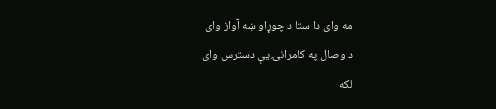مه وای دا ستا د چوړاو ښه آواز وای
د وصال په کامرانۍ يې دسترس وای
لکه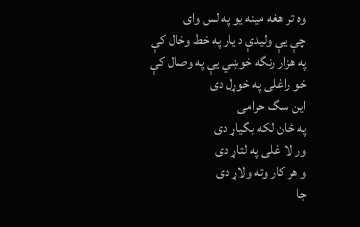وه تر هغه مينه يو په لس وای
چې يې وليدې د يار په خط وخال کې
په هزار رنگه خوښي يې په وصال کې
خو راغلی په خوړل دی
اين سگ حرامی
په ځان لکه بگياړ دی
ور لا غلی په لتاړ دی
و هر کار وته ولاړ دی
جا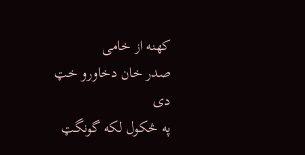کهنه از خامی
صدر خان دخاورو خټ دی
په څکول لکه گونگټ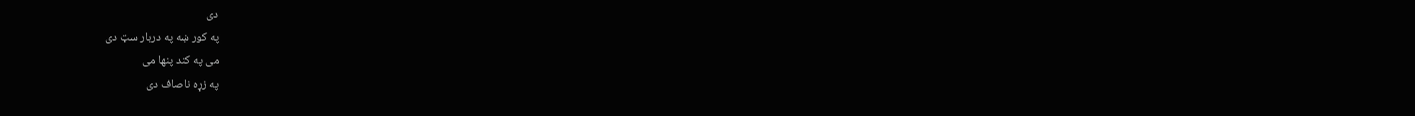دی
په کور ښه په دربار سټ دی
می په کند پنها می
په زړه ناصاف دی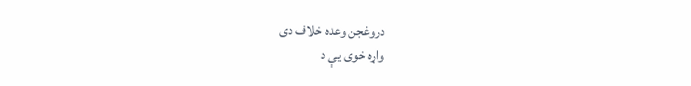دروغجن وعده خلاف دی
واړه خوی يې د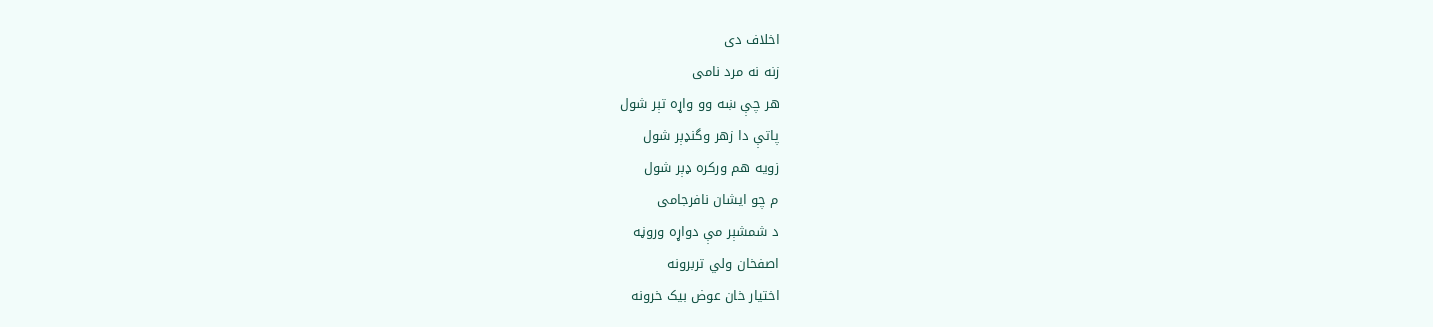اخلاف دی
زنه نه مرد نامی
هر چې ښه وو واړه تېر شول
پاتې دا زهر وگنډېر شول
زويه هم ورکره ډېر شول
م چو ايشان نافرجامی
د شمشېر مې دواړه وروڼه
اصفخان ولي تربرونه
اختيار خان عوض بيک خرونه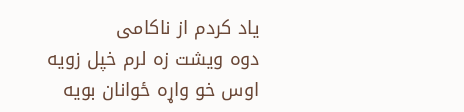ياد کردم از ناکامی
دوه ويشت زه لرم خپل زويه
اوس خو واړه ځوانان بويه